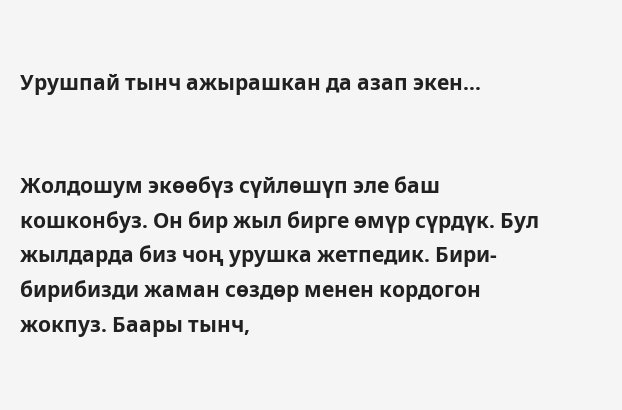Урушпай тынч ажырашкан да азап экен...


Жолдошум экөөбүз сүйлөшүп эле баш кошконбуз. Он бир жыл бирге өмүр сүрдүк. Бул жылдарда биз чоң урушка жетпедик. Бири-бирибизди жаман сөздөр менен кордогон жокпуз. Баары тынч,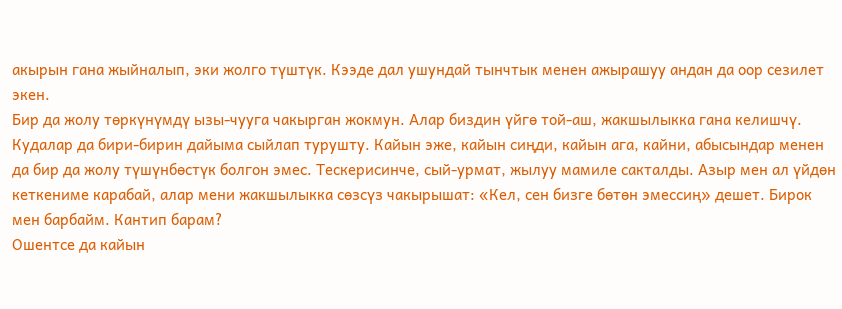акырын гана жыйналып, эки жолго түштүк. Кээде дал ушундай тынчтык менен ажырашуу андан да оор сезилет экен.
Бир да жолу төркүнүмдү ызы-чууга чакырган жокмун. Алар биздин үйгө той-аш, жакшылыкка гана келишчү. Кудалар да бири-бирин дайыма сыйлап турушту. Кайын эже, кайын сиңди, кайын ага, кайни, абысындар менен да бир да жолу түшүнбөстүк болгон эмес. Тескерисинче, сый-урмат, жылуу мамиле сакталды. Азыр мен ал үйдөн кеткениме карабай, алар мени жакшылыкка сөзсүз чакырышат: «Кел, сен бизге бөтөн эмессиң» дешет. Бирок мен барбайм. Кантип барам?
Ошентсе да кайын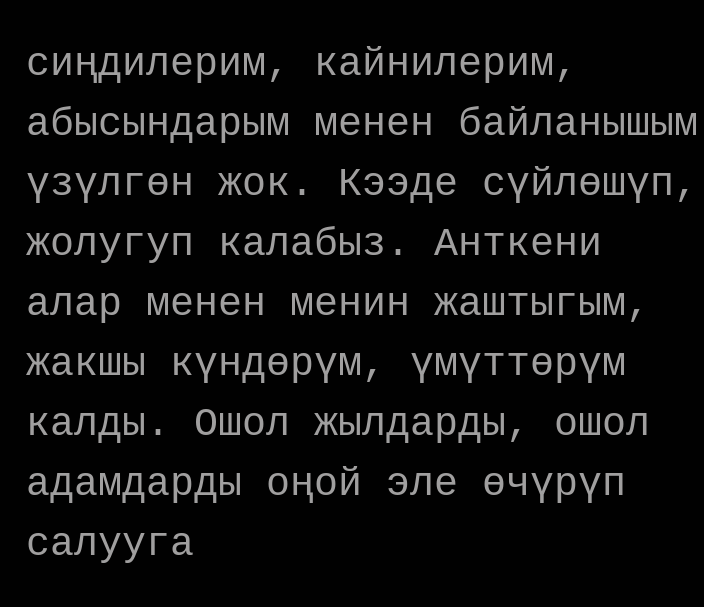сиңдилерим, кайнилерим, абысындарым менен байланышым үзүлгөн жок. Кээде сүйлөшүп, жолугуп калабыз. Анткени алар менен менин жаштыгым, жакшы күндөрүм, үмүттөрүм калды. Ошол жылдарды, ошол адамдарды оңой эле өчүрүп салууга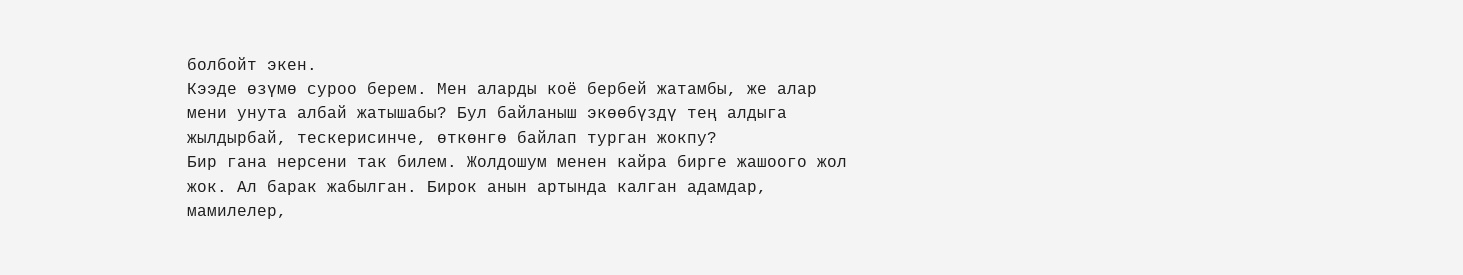болбойт экен.
Кээде өзүмө суроо берем. Мен аларды коё бербей жатамбы, же алар мени унута албай жатышабы? Бул байланыш экөөбүздү тең алдыга жылдырбай, тескерисинче, өткөнгө байлап турган жокпу?
Бир гана нерсени так билем. Жолдошум менен кайра бирге жашоого жол жок. Ал барак жабылган. Бирок анын артында калган адамдар, мамилелер,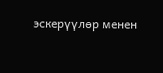эскерүүлөр менен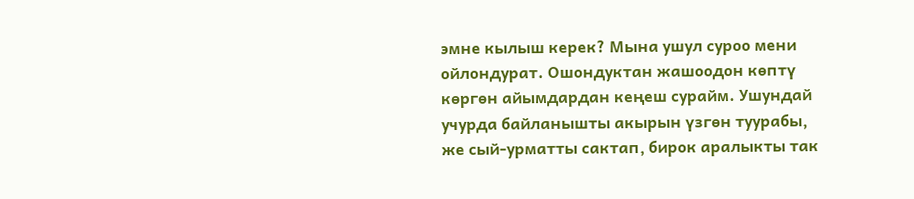эмне кылыш керек? Мына ушул суроо мени ойлондурат. Ошондуктан жашоодон көптү көргөн айымдардан кеңеш сурайм. Ушундай учурда байланышты акырын үзгөн туурабы, же сый-урматты сактап, бирок аралыкты так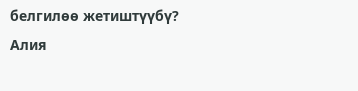белгилөө жетиштүүбү?
Алия